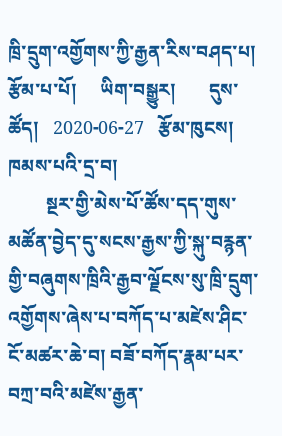ཁྲི་དྲུག་འགྱོགས་ཀྱི་རྒྱན་རིས་བཤད་པ།
རྩོམ་པ་པོ།     ཡིག་བསྒྱུར།       དུས་ཚོད།   2020-06-27   རྩོམ་ཁུངས།    ཁམས་པའི་དྲ་བ།
        སྔར་གྱི་མེས་པོ་ཚོས་དད་གུས་མཚོན་བྱེད་དུ་སངས་རྒྱས་ཀྱི་སྐུ་བརྙན་གྱི་བཞུགས་ཁྲིའི་རྒྱབ་ལྗོངས་སུ་ཁྲི་དྲུག་འགྱོགས་ཞེས་པ་བཀོད་པ་མཛེས་ཤིང་ངོ་མཚར་ཆེ་བ། བཟོ་བཀོད་རྣམ་པར་བཀྲ་བའི་མཛེས་རྒྱན་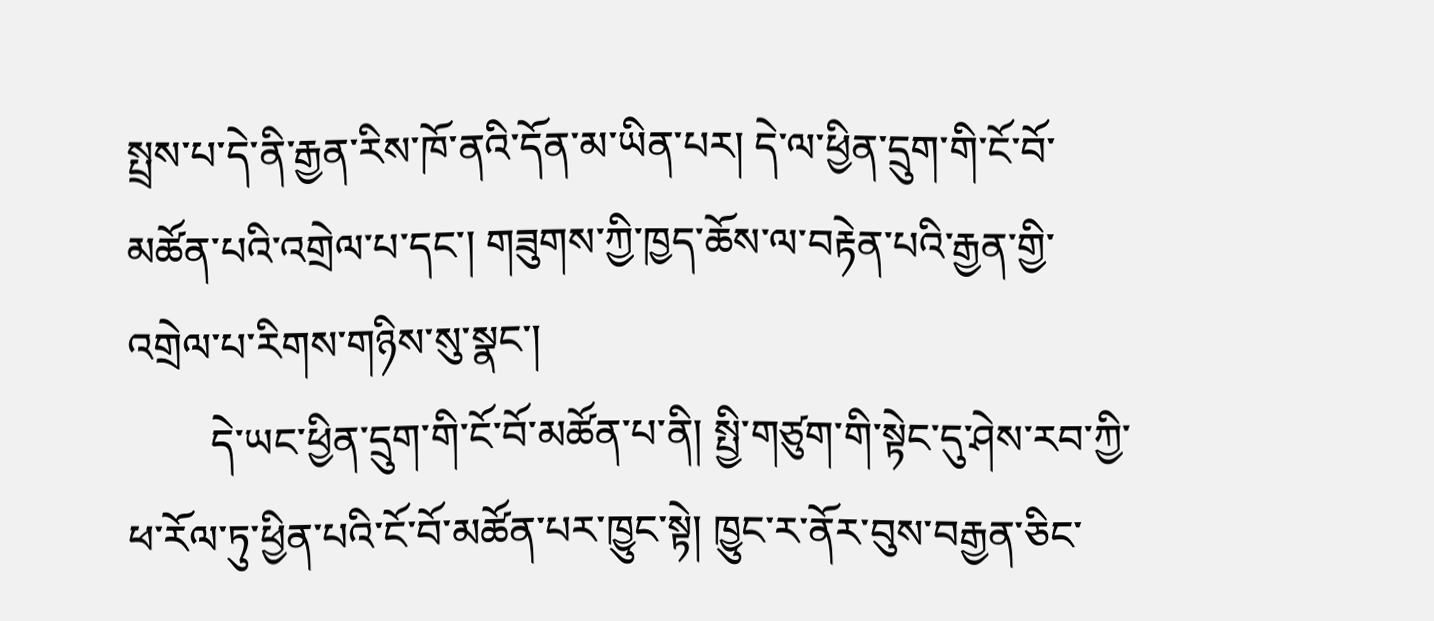སྤྲས་པ་དེ་ནི་རྒྱན་རིས་ཁོ་ནའི་དོན་མ་ཡིན་པར། དེ་ལ་ཕྱིན་དྲུག་གི་ངོ་བོ་མཚོན་པའི་འགྲེལ་པ་དང་། གཟུགས་ཀྱི་ཁྱད་ཆོས་ལ་བརྟེན་པའི་རྒྱན་གྱི་འགྲེལ་པ་རིགས་གཉིས་སུ་སྣང་།
        དེ་ཡང་ཕྱིན་དྲུག་གི་ངོ་བོ་མཚོན་པ་ནི། སྤྱི་གཙུག་གི་སྟེང་དུ་ཤེས་རབ་ཀྱི་ཕ་རོལ་ཏུ་ཕྱིན་པའི་ངོ་བོ་མཚོན་པར་ཁྱུང་སྟེ། ཁྱུང་ར་ནོར་བུས་བརྒྱན་ཅིང་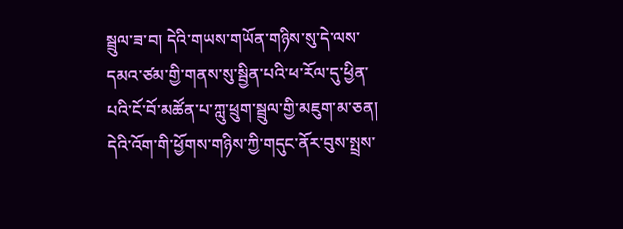སྦྲུལ་ཟ་བ། དེའི་གཡས་གཡོན་གཉིས་སུ་དེ་ལས་དམའ་ཙམ་གྱི་གནས་སུ་སྦྱིན་པའི་ཕ་རོལ་དུ་ཕྱིན་པའི་ངོ་བོ་མཚོན་པ་ཀླུ་ཕྲུག་སྦྲུལ་གྱི་མཇུག་མ་ཅན། དེའི་འོག་གི་ཕྱོགས་གཉིས་ཀྱི་གདུང་ནོར་བུས་སྤྲས་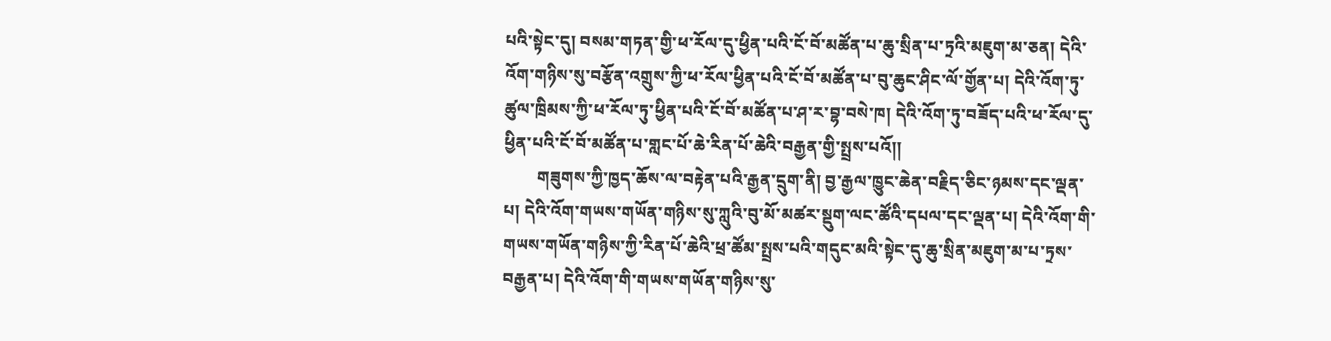པའི་སྟེང་དུ། བསམ་གཏན་གྱི་ཕ་རོལ་དུ་ཕྱིན་པའི་ངོ་བོ་མཚོན་པ་ཆུ་སྲིན་པ་ཏྲའི་མཇུག་མ་ཅན། དེའི་འོག་གཉིས་སུ་བརྩོན་འགྲུས་ཀྱི་ཕ་རོལ་ཕྱིན་པའི་ངོ་བོ་མཚོན་པ་བུ་ཆུང་ཤིང་ལོ་གྱོན་པ། དེའི་འོག་ཏུ་ཚུལ་ཁྲིམས་ཀྱི་ཕ་རོལ་ཏུ་ཕྱིན་པའི་ངོ་བོ་མཚོན་པ་ཤ་ར་བྷ་བསེ་ཁ། དེའི་འོག་ཏུ་བཟོད་པའི་ཕ་རོལ་དུ་ཕྱིན་པའི་ངོ་བོ་མཚོན་པ་གླང་པོ་ཆེ་རིན་པོ་ཆེའི་བརྒྱན་གྱི་སྤྲས་པའོ།།
        གཟུགས་ཀྱི་ཁྱད་ཆོས་ལ་བརྟེན་པའི་རྒྱན་དྲུག་ནི། བྱ་རྒྱལ་ཁྱུང་ཆེན་བརྗིད་ཅིང་ཉམས་དང་ལྡན་པ། དེའི་འོག་གཡས་གཡོན་གཉིས་སུ་ཀླུའི་བུ་མོ་མཚར་སྡུག་ལང་ཚོའི་དཔལ་དང་ལྡན་པ། དེའི་འོག་གི་གཡས་གཡོན་གཉིས་ཀྱི་རིན་པོ་ཆེའི་ཕྲ་ཚོམ་སྤྲས་པའི་གདུང་མའི་སྟེང་དུ་ཆུ་སྲིན་མཇུག་མ་པ་ཏྲས་བརྒྱན་པ། དེའི་འོག་གི་གཡས་གཡོན་གཉིས་སུ་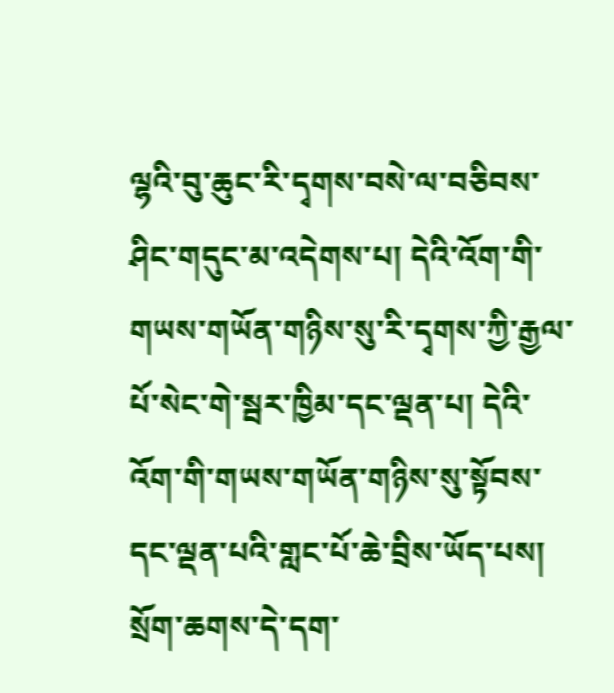ལྷའི་བུ་ཆུང་རི་དྭགས་བསེ་ལ་བཅིབས་ཤིང་གདུང་མ་འདེགས་པ། དེའི་འོག་གི་གཡས་གཡོན་གཉིས་སུ་རི་དྭགས་ཀྱི་རྒྱལ་པོ་སེང་གེ་སྦར་ཁྱིམ་དང་ལྡན་པ། དེའི་འོག་གི་གཡས་གཡོན་གཉིས་སུ་སྟོབས་དང་ལྡན་པའི་གླང་པོ་ཆེ་བྲིས་ཡོད་པས། སྲོག་ཆགས་དེ་དག་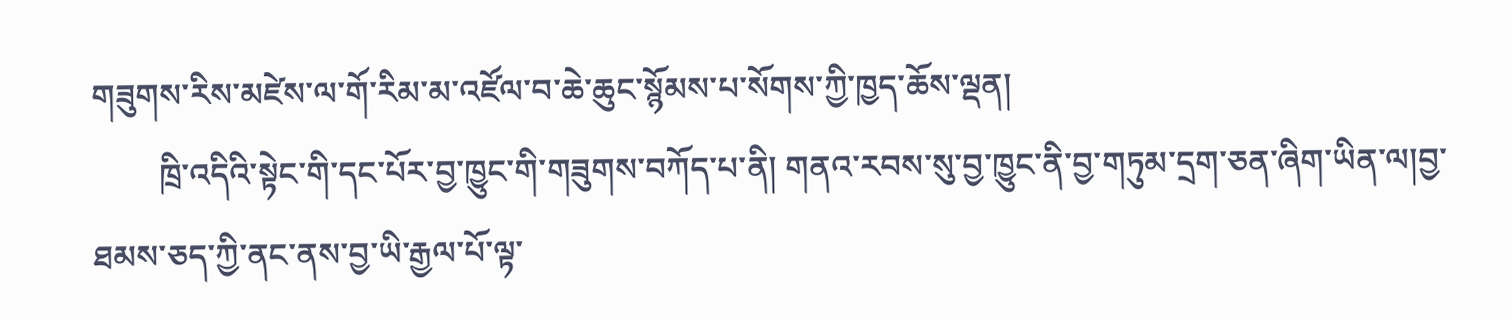གཟུགས་རིས་མཛེས་ལ་གོ་རིམ་མ་འཛོལ་བ་ཆེ་ཆུང་སྙོམས་པ་སོགས་ཀྱི་ཁྱད་ཆོས་ལྡན།
        ཁྲི་འདིའི་སྟེང་གི་དང་པོར་བྱ་ཁྱུང་གི་གཟུགས་བཀོད་པ་ནི། གནའ་རབས་སུ་བྱ་ཁྱུང་ནི་བྱ་གཏུམ་དྲག་ཅན་ཞིག་ཡིན་ལ།བྱ་ཐམས་ཅད་ཀྱི་ནང་ནས་བྱ་ཡི་རྒྱལ་པོ་ལྟ་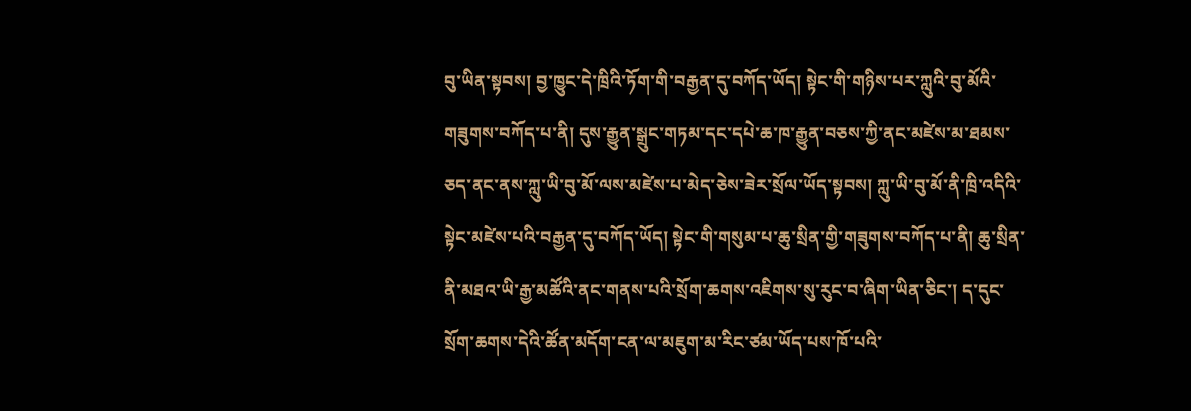བུ་ཡིན་སྟབས། བྱ་ཁྱུང་དེ་ཁྲིའི་ཏོག་གི་བརྒྱན་དུ་བཀོད་ཡོད། སྟེང་གི་གཉིས་པར་ཀླུའི་བུ་མོའི་གཟུགས་བཀོད་པ་ནི། དུས་རྒྱུན་སྒྲུང་གཏམ་དང་དཔེ་ཆ་ཁ་རྒྱུན་བཅས་ཀྱི་ནང་མཛེས་མ་ཐམས་ཅད་ནང་ནས་ཀླུ་ཡི་བུ་མོ་ལས་མཛེས་པ་མེད་ཅེས་ཟེར་སྲོལ་ཡོད་སྟབས། ཀླུ་ཡི་བུ་མོ་ནི་ཁྲི་འདིའི་སྟེང་མཛེས་པའི་བརྒྱན་དུ་བཀོད་ཡོད། སྟེང་གི་གསུམ་པ་ཆུ་སྲིན་གྱི་གཟུགས་བཀོད་པ་ནི། ཆུ་སྲིན་ནི་མཐའ་ཡི་རྒྱ་མཚོའི་ནང་གནས་པའི་སྲོག་ཆགས་འཇིགས་སུ་རུང་བ་ཞིག་ཡིན་ཅིང་། ད་དུང་སྲོག་ཆགས་དེའི་ཚོན་མདོག་ངན་ལ་མཇུག་མ་རིང་ཙམ་ཡོད་པས་ཁོ་པའི་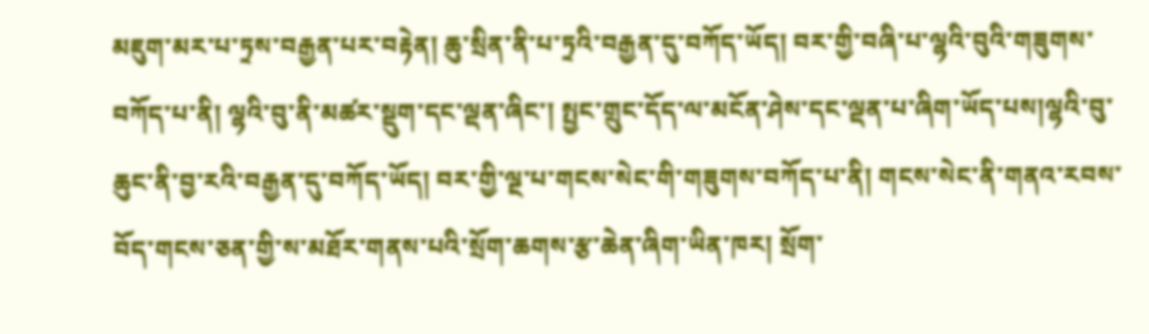མཇུག་མར་པ་ཏྲས་བརྒྱན་པར་བརྟེན། ཆུ་སྲིན་ནི་པ་ཏྲའི་བརྒྱན་དུ་བཀོད་ཡོད། བར་གྱི་བཞི་པ་ལྷའི་བུའི་གཟུགས་བཀོད་པ་ནི། ལྷའི་བུ་ནི་མཚར་སྡུག་དང་ལྡན་ཞིང་། སྤྱང་གྲུང་དོད་ལ་མངོན་ཤེས་དང་ལྡན་པ་ཞིག་ཡོད་པས།ལྷའི་བུ་ཆུང་ནི་བྱ་རའི་བརྒྱན་དུ་བཀོད་ཡོད། བར་གྱི་ལྔ་པ་གངས་སེང་གི་གཟུགས་བཀོད་པ་ནི། གངས་སེང་ནི་གནའ་རབས་བོད་གངས་ཅན་གྱི་ས་མཐོར་གནས་པའི་སྲོག་ཆགས་རྩ་ཆེན་ཞིག་ཡིན་ཁར། སྲོག་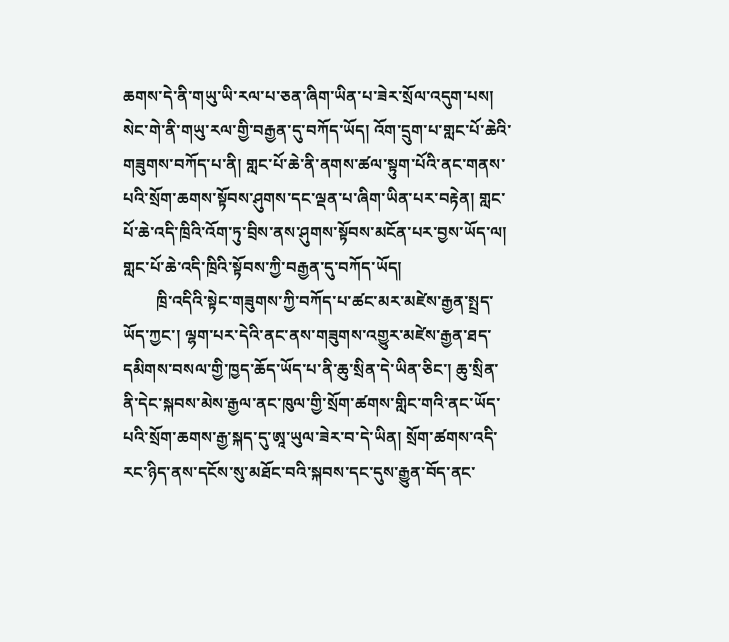ཆགས་དེ་ནི་གཡུ་ཡི་རལ་པ་ཅན་ཞིག་ཡིན་པ་ཟེར་སྲོལ་འདུག་པས། སེང་གེ་ནི་གཡུ་རལ་གྱི་བརྒྱན་དུ་བཀོད་ཡོད། འོག་དྲུག་པ་གླང་པོ་ཆེའི་གཟུགས་བཀོད་པ་ནི། གླང་པོ་ཆེ་ནི་ནགས་ཚལ་སྟུག་པོའི་ནང་གནས་པའི་སྲོག་ཆགས་སྟོབས་ཤུགས་དང་ལྡན་པ་ཞིག་ཡིན་པར་བརྟེན། གླང་པོ་ཆེ་འདི་ཁྲིའི་འོག་ཏུ་བྲིས་ནས་ཤུགས་སྟོབས་མངོན་པར་བྱས་ཡོད་ལ། གླང་པོ་ཆེ་འདི་ཁྲིའི་སྟོབས་ཀྱི་བརྒྱན་དུ་བཀོད་ཡོད།
        ཁྲི་འདིའི་སྟེང་གཟུགས་ཀྱི་བཀོད་པ་ཚང་མར་མཛེས་རྒྱན་སྤྲད་ཡོད་ཀྱང་། ལྷག་པར་དེའི་ནང་ནས་གཟུགས་འགྱུར་མཛེས་རྒྱན་ཐད་དམིགས་བསལ་གྱི་ཁྱད་ཆོད་ཡོད་པ་ནི་ཆུ་སྲིན་དེ་ཡིན་ཅིང་། ཆུ་སྲིན་ནི་དེང་སྐབས་མེས་རྒྱལ་ནང་ཁུལ་གྱི་སྲོག་ཚགས་གླིང་གའི་ནང་ཡོད་པའི་སྲོག་ཆགས་རྒྱ་སྐད་དུ་ཨཱ་ཡུལ་ཟེར་བ་དེ་ཡིན། སྲོག་ཚགས་འདི་རང་ཉིད་ནས་དངོས་སུ་མཐོང་བའི་སྐབས་དང་དུས་རྒྱུན་བོད་ནང་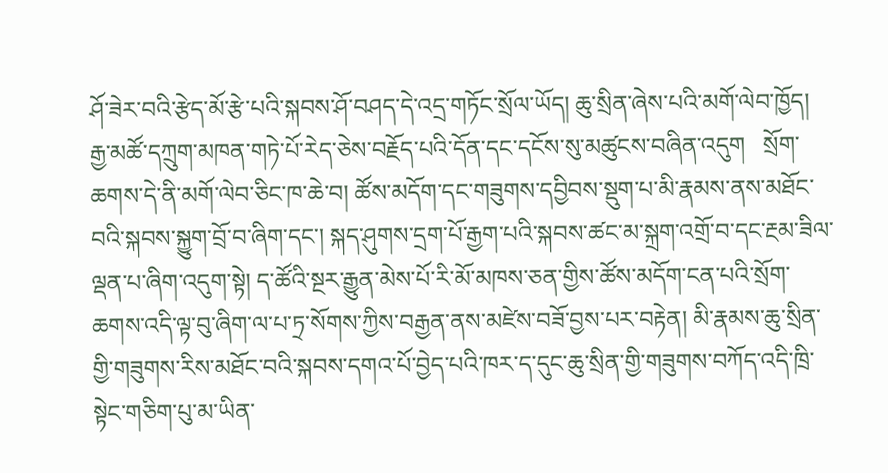ཤོ་ཟེར་བའི་རྩེད་མོ་རྩེ་པའི་སྐབས་ཤོ་བཤད་དེ་འདྲ་གཏོང་སྲོལ་ཡོད། ཆུ་སྲིན་ཞེས་པའི་མགོ་ལེབ་ཁྱོད། རྒྱ་མཚོ་དཀྲུག་མཁན་གཏེ་པོ་རེད་ཅེས་བརྗོད་པའི་དོན་དང་དངོས་སུ་མཚུངས་བཞིན་འདུག   སྲོག་ཆགས་དེ་ནི་མགོ་ལེབ་ཅིང་ཁ་ཆེ་བ། ཚོས་མདོག་དང་གཟུགས་དབྱིབས་སྡུག་པ་མི་རྣམས་ནས་མཐོང་བའི་སྐབས་སྐྱུག་བྲོ་བ་ཞིག་དང་། སྐད་ཤུགས་དྲག་པོ་རྒྱག་པའི་སྐབས་ཚང་མ་སྐྲག་འགྲོ་བ་དང་རྔམ་ཟིལ་ལྡན་པ་ཞིག་འདུག་སྟེ། ད་ཚོའི་སྔར་རྒྱུན་མེས་པོ་རི་མོ་མཁས་ཅན་གྱིས་ཚོས་མདོག་ངན་པའི་སྲོག་ཆགས་འདི་ལྟ་བུ་ཞིག་ལ་པ་ཏྲ་སོགས་ཀྱིས་བརྒྱན་ནས་མཛེས་བཟོ་བྱས་པར་བརྟེན། མི་རྣམས་ཆུ་སྲིན་གྱི་གཟུགས་རིས་མཐོང་བའི་སྐབས་དགའ་པོ་བྱེད་པའི་ཁར་ད་དུང་ཆུ་སྲིན་གྱི་གཟུགས་བཀོད་འདི་ཁྲི་སྟེང་གཅིག་པུ་མ་ཡིན་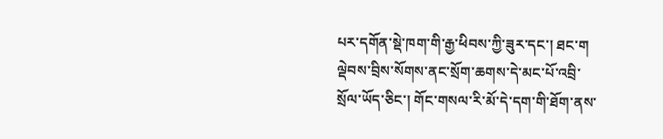པར་དགོན་སྡེ་ཁག་གི་རྒྱ་ཕིབས་ཀྱི་ཟུར་དང་། ཐང་ག  ལྡེབས་བྲིས་སོགས་ནང་སྲོག་ཆགས་དེ་མང་པོ་འབྲི་སྲོལ་ཡོད་ཅིང་། གོང་གསལ་རི་མོ་དེ་དག་གི་ཐོག་ནས་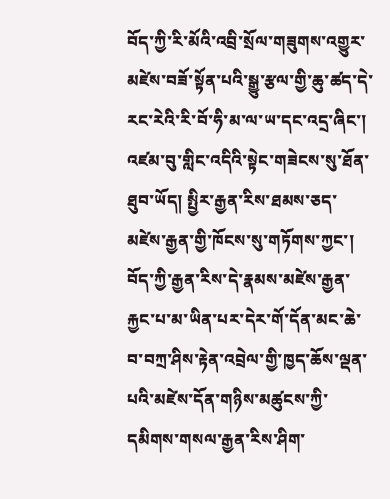བོད་ཀྱི་རི་མོའི་འབྲི་སྲོལ་གཟུགས་འགྱུར་མཛེས་བཟོ་སྟོན་པའི་སྒྱུ་རྩལ་གྱི་ཆུ་ཚད་དེ་རང་རེའི་རི་བོ་ཧི་མ་ལ་ཡ་དང་འདྲ་ཞིང་། འཛམ་བུ་གླིང་འདིའི་སྟེང་གཟེངས་སུ་ཐོན་ཐུབ་ཡོད། སྤྱིར་རྒྱན་རིས་ཐམས་ཅད་མཛེས་རྒྱན་གྱི་ཁོངས་སུ་གཏོགས་ཀྱང་། བོད་ཀྱི་རྒྱན་རིས་དེ་རྣམས་མཛེས་རྒྱན་རྐྱང་པ་མ་ཡིན་པར་དེར་གོ་དོན་མང་ཆེ་བ་བཀྲ་ཤིས་རྟེན་འབྲེལ་གྱི་ཁྱད་ཆོས་ལྡན་པའི་མཛེས་དོན་གཉིས་མཚུངས་ཀྱི་དམིགས་གསལ་རྒྱན་རིས་ཤིག་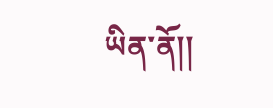ཡིན་ནོ།།